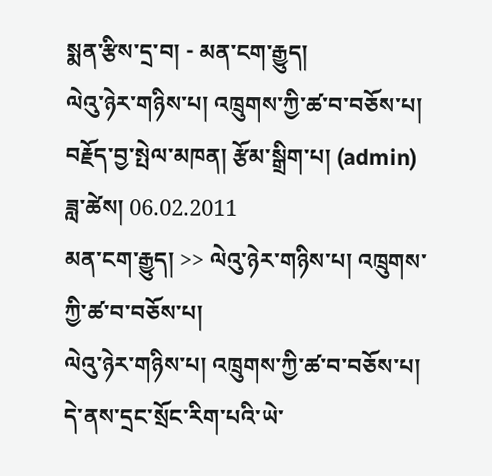སྨན་རྩིས་དྲ་བ། - མན་ངག་རྒྱུད།
ལེའུ་ཉེར་གཉིས་པ། འཁྲུགས་ཀྱི་ཚ་བ་བཅོས་པ།
བརྗོད་བྱ་སྤེལ་མཁན། རྩོམ་སྒྲིག་པ། (admin) ཟླ་ཚེས། 06.02.2011
མན་ངག་རྒྱུད། >> ལེའུ་ཉེར་གཉིས་པ། འཁྲུགས་ཀྱི་ཚ་བ་བཅོས་པ།
ལེའུ་ཉེར་གཉིས་པ། འཁྲུགས་ཀྱི་ཚ་བ་བཅོས་པ།
དེ་ནས་དྲང་སྲོང་རིག་པའི་ཡེ་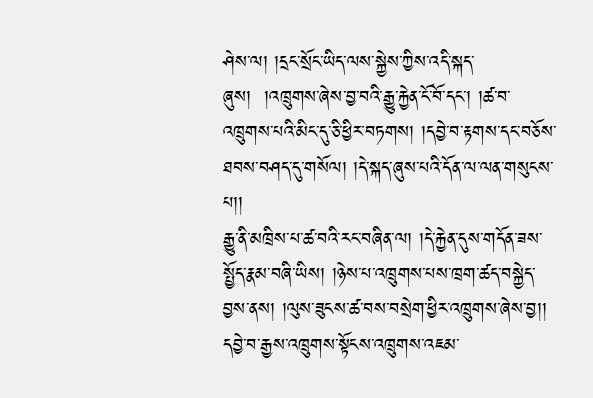ཤེས་ལ། །དྲང་སྲོང་ཡིད་ལས་སྐྱེས་ཀྱིས་འདི་སྐད་ཞུས།  །འཁྲུགས་ཞེས་བྱ་བའི་རྒྱུ་རྐྱེན་ངོ་བོ་དང་། །ཚ་བ་འཁྲུགས་པའི་མིང་དུ་ཅི་ཕྱིར་བཏགས། །དབྱེ་བ་རྟགས་དང་བཅོས་ཐབས་བཤད་དུ་གསོལ། །དེ་སྐད་ཞུས་པའི་དོན་ལ་ལན་གསུངས་པ།།
རྒྱུ་ནི་མཁྲིས་པ་ཚ་བའི་རང་བཞིན་ལ། །དེ་རྐྱེན་དུས་གདོན་ཟས་སྤྱོད་རྣམ་བཞི་ཡིས། །ཉེས་པ་འཁྲུགས་པས་ཁྲག་ཚད་བསྐྱེད་བྱས་ནས། །ལུས་ཟུངས་ཚ་བས་བསྲེག་ཕྱིར་འཁྲུགས་ཞེས་བྱ།།
དབྱེ་བ་རྒྱས་འཁྲུགས་སྟོངས་འཁྲུགས་འཇམ་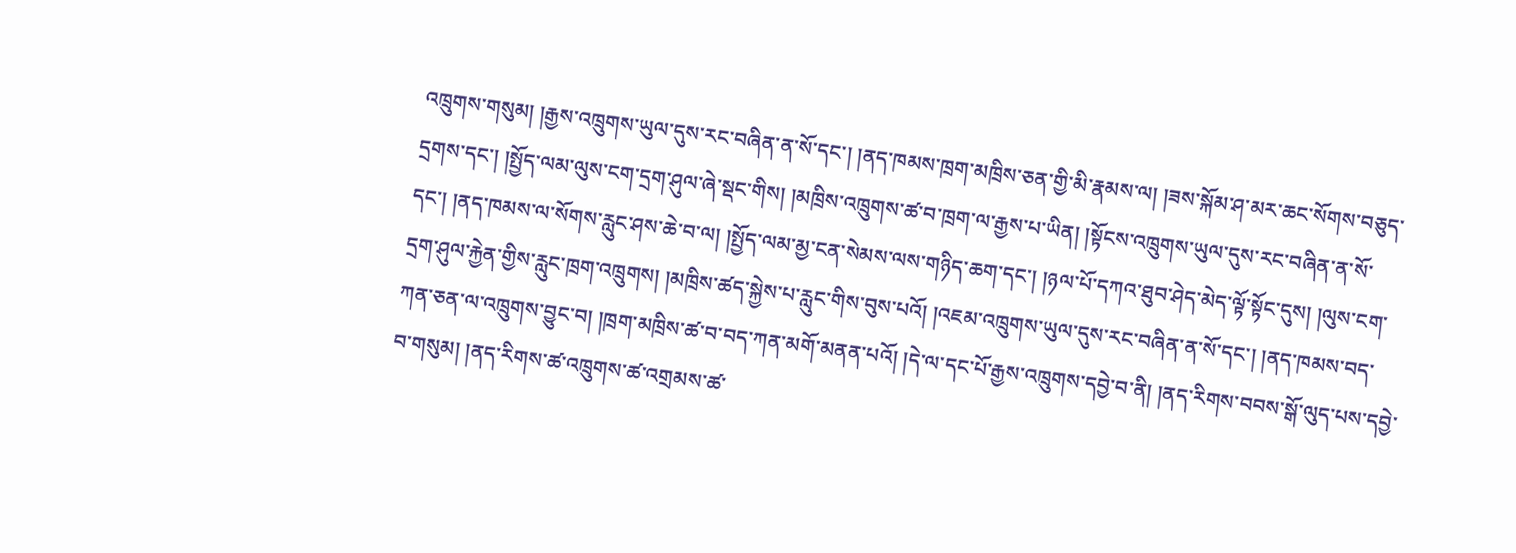འཁྲུགས་གསུམ། །རྒྱས་འཁྲུགས་ཡུལ་དུས་རང་བཞིན་ན་སོ་དང་། །ནད་ཁམས་ཁྲག་མཁྲིས་ཅན་གྱི་མི་རྣམས་ལ། །ཟས་སྐོམ་ཤ་མར་ཆང་སོགས་བཅུད་དྲགས་དང་། །སྤྱོད་ལམ་ལུས་ངག་དྲག་ཤུལ་ཞེ་སྡང་གིས། །མཁྲིས་འཁྲུགས་ཚ་བ་ཁྲག་ལ་རྒྱས་པ་ཡིན། །སྟོངས་འཁྲུགས་ཡུལ་དུས་རང་བཞིན་ན་སོ་དང་། །ནད་ཁམས་ལ་སོགས་རླུང་ཤས་ཆེ་བ་ལ། །སྤྱོད་ལམ་མྱ་ངན་སེམས་ལས་གཉིད་ཆག་དང་། །ཉལ་པོ་དཀའ་ཐུབ་ཤེད་མེད་ལྟོ་སྟོང་དུས། །ལུས་ངག་དྲག་ཤུལ་རྐྱེན་གྱིས་རླུང་ཁྲག་འཁྲུགས། །མཁྲིས་ཚད་སྐྱེས་པ་རླུང་གིས་བུས་པའོ། །འཇམ་འཁྲུགས་ཡུལ་དུས་རང་བཞིན་ན་སོ་དང་། །ནད་ཁམས་བད་ཀན་ཅན་ལ་འཁྲུགས་བྱུང་བ། །ཁྲག་མཁྲིས་ཚ་བ་བད་ཀན་མགོ་མནན་པའོ། །དེ་ལ་དང་པོ་རྒྱས་འཁྲུགས་དབྱེ་བ་ནི། །ནད་རིགས་བབས་སྒོ་ལུད་པས་དབྱེ་བ་གསུམ། །ནད་རིགས་ཚ་འཁྲུགས་ཚ་འགྲམས་ཚ་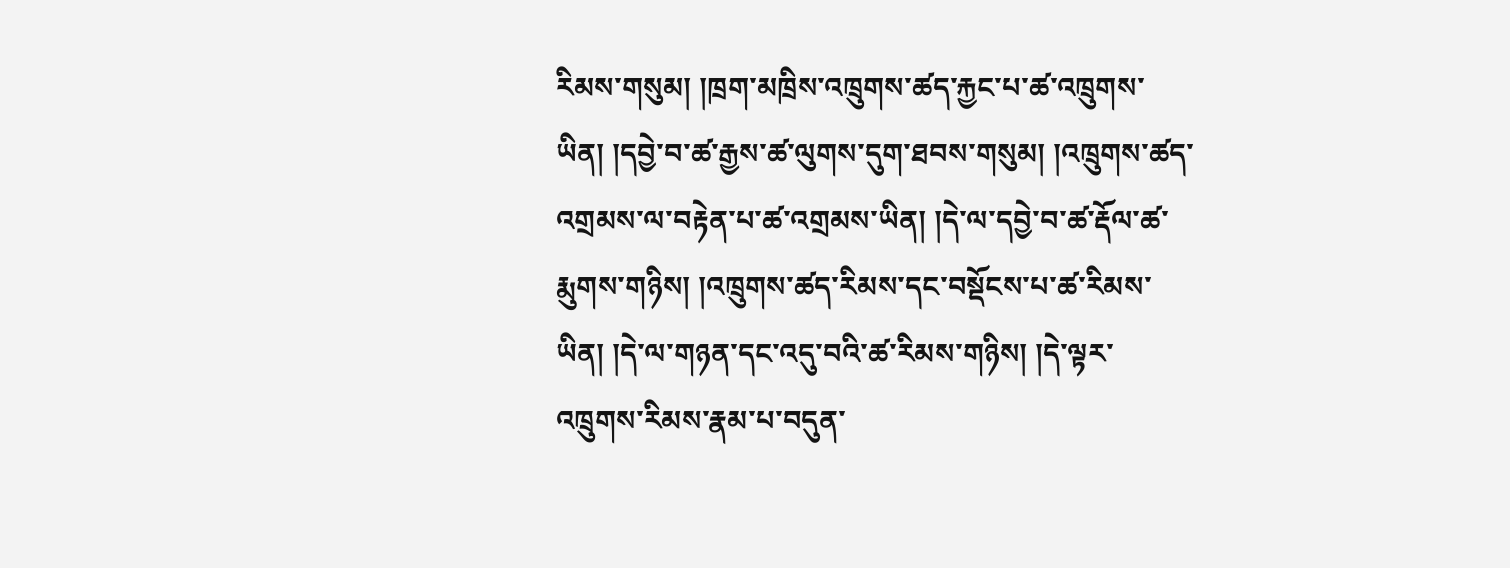རིམས་གསུམ། །ཁྲག་མཁྲིས་འཁྲུགས་ཚད་རྐྱང་པ་ཚ་འཁྲུགས་ཡིན། །དབྱེ་བ་ཚ་རྒྱས་ཚ་ལུགས་དུག་ཐབས་གསུམ། །འཁྲུགས་ཚད་འགྲམས་ལ་བརྟེན་པ་ཚ་འགྲམས་ཡིན། །དེ་ལ་དབྱེ་བ་ཚ་རྡོལ་ཚ་རྨུགས་གཉིས། །འཁྲུགས་ཚད་རིམས་དང་བསྡོངས་པ་ཚ་རིམས་ཡིན། །དེ་ལ་གཉན་དང་འདུ་བའི་ཚ་རིམས་གཉིས། །དེ་ལྟར་འཁྲུགས་རིམས་རྣམ་པ་བདུན་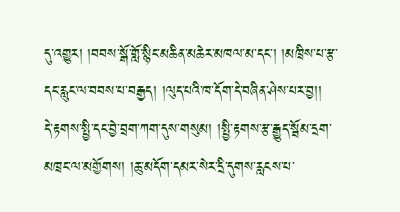དུ་འགྱུར། །བབས་སྒོ་གློ་སྙིང་མཆིན་མཆེར་མཁལ་མ་དང་། །མཁྲིས་པ་རྩ་དང་རླུང་ལ་བབས་པ་བརྒྱད། །ལུད་པའི་ཁ་དོག་དེ་བཞིན་ཤེས་པར་བྱ།།
དེ་རྟགས་སྤྱི་དང་བྱེ་བྲག་ཀག་དུས་གསུམ། །སྤྱི་རྟགས་རྩ་རྒྱུད་སྦོམ་དྲག་མཁྲང་ལ་མགྱོགས། །ཆུ་མདོག་དམར་སེར་དྲི་དུགས་རླངས་པ་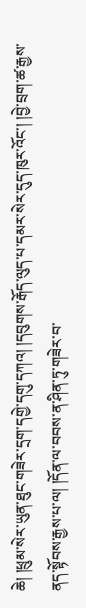ཆེ། །ཕྲུམ་སེར་ཡུན་ཐུང་གཟེར་དྲག་དགྱེ་དགུ་དཀའ། །དབུགས་རྒོད་ལུད་པ་དམར་སེར་དུད་ཁུར་འོང་། །བྱེ་བྲག་ཚ་རྒྱས་ནད་སྟོབས་རྒྱས་པ་ལ། །དོན་ལ་བབས་ན་ཤིན་ཏུ་གཟེར་བ་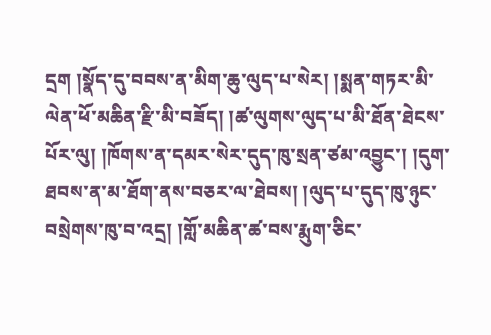དྲག །སྣོད་དུ་བབས་ན་མིག་ཆུ་ལུད་པ་སེར། །སྨན་གཏར་མི་ལེན་ཕོ་མཆིན་རྫི་མི་བཟོད། །ཚ་ལུགས་ལུད་པ་མི་ཐོན་ཐེངས་པོར་ལུ། །ཁོགས་ན་དམར་སེར་དུད་ཁུ་སྲན་ཙམ་འབྱུང་། །དུག་ཐབས་ན་མ་ཐོག་ནས་བཅར་ལ་ཐེབས། །ལུད་པ་དུད་ཁུ་ཉུང་བསྲེགས་ཁུ་བ་འདྲ། །གློ་མཆིན་ཚ་བས་རྨུག་ཅིང་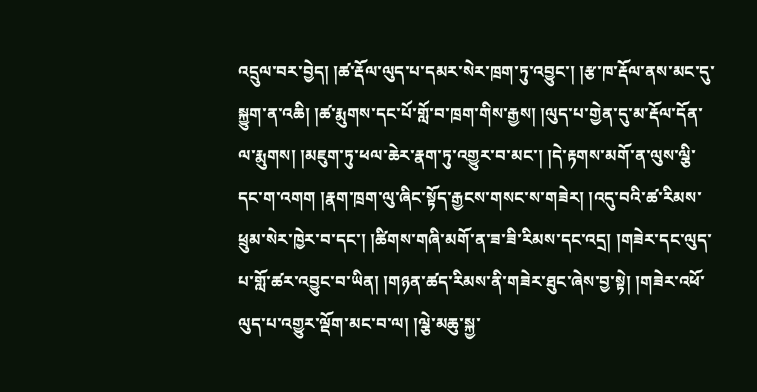འདྲུལ་བར་བྱེད། །ཚ་རྡོལ་ལུད་པ་དམར་སེར་ཁྲག་ཏུ་འབྱུང་། །རྩ་ཁ་རྡོལ་ནས་མང་དུ་སྐྱུག་ན་འཆི། །ཚ་རྨུགས་དང་པོ་གློ་བ་ཁྲག་གིས་རྒྱས། །ལུད་པ་གྱེན་དུ་མ་རྡོལ་དོན་ལ་རྨུགས། །མཇུག་ཏུ་ཕལ་ཆེར་རྣག་ཏུ་འགྱུར་བ་མང་། །དེ་རྟགས་མགོ་ན་ལུས་ལྕི་དང་ག་འགག །རྣག་ཁྲག་ལུ་ཞིང་སྟོད་རྒྱངས་གསང་ས་གཟེར། །འདུ་བའི་ཚ་རིམས་ཕྲུམ་སེར་ཁྱེར་བ་དང་། །ཚིགས་གཞི་མགོ་ན་ཟ་ཟི་རིམས་དང་འདྲ། །གཟེར་དང་ལུད་པ་གློ་ཚར་འབྱུང་བ་ཡིན། །གཉན་ཚད་རིམས་ནི་གཟེར་ཐུང་ཞེས་བྱ་སྟེ། །གཟེར་འཕོ་ལུད་པ་འགྱུར་ལྡོག་མང་བ་ལ། །ལྕེ་མཆུ་སྐྱ་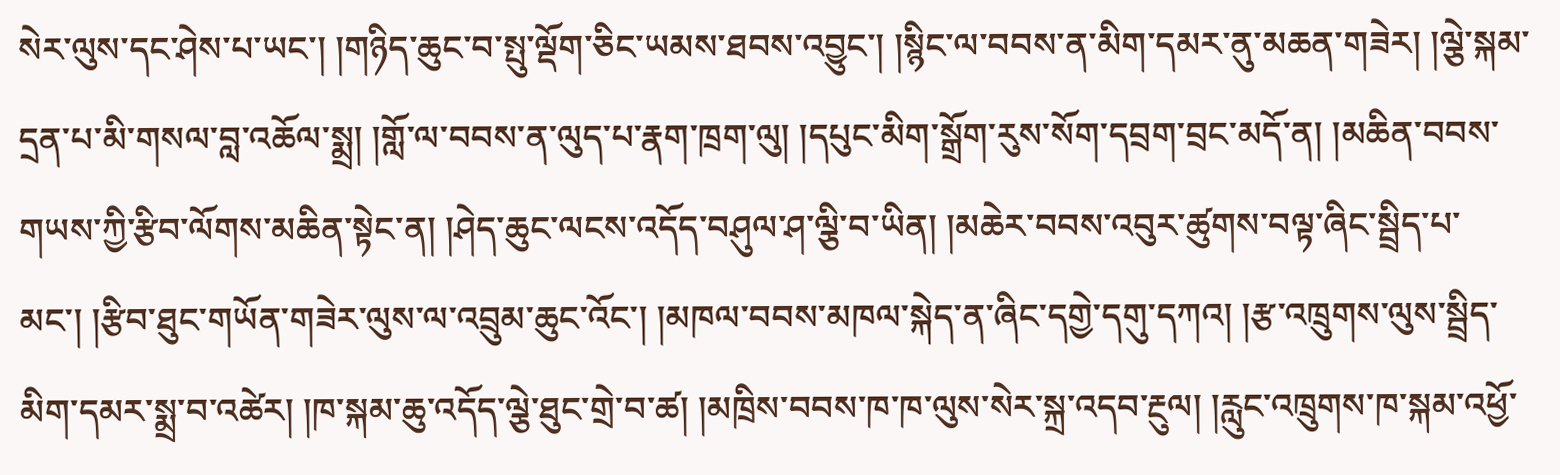སེར་ལུས་དང་ཤེས་པ་ཡང་། །གཉིད་ཆུང་བ་སྤུ་ལྡོག་ཅིང་ཡམས་ཐབས་འབྱུང་། །སྙིང་ལ་བབས་ན་མིག་དམར་ནུ་མཆན་གཟེར། །ལྕེ་སྐམ་དྲན་པ་མི་གསལ་བླ་འཆོལ་སྨྲ། །གློ་ལ་བབས་ན་ལུད་པ་རྣག་ཁྲག་ལུ། །དཔུང་མིག་སྒྲོག་རུས་སོག་དབྲག་བྲང་མདོ་ན། །མཆིན་བབས་གཡས་ཀྱི་རྩིབ་ལོགས་མཆིན་སྟེང་ན། །ཤེད་ཆུང་ལངས་འདོད་བཤུལ་ཤ་ལྕི་བ་ཡིན། །མཆེར་བབས་འབུར་ཚུགས་བལྟ་ཞིང་སྦྲིད་པ་མང་། །རྩིབ་ཐུང་གཡོན་གཟེར་ལུས་ལ་འབྲུམ་ཆུང་འོང་། །མཁལ་བབས་མཁལ་སྐེད་ན་ཞིང་དགྱེ་དགུ་དཀའ། །རྩ་འཁྲུགས་ལུས་སྦྲིད་མིག་དམར་སྨྲ་བ་འཚེར། །ཁ་སྐམ་ཆུ་འདོད་ལྕེ་ཐུང་གྲེ་བ་ཚ། །མཁྲིས་བབས་ཁ་ཁ་ལུས་སེར་སྐྲ་འདབ་རྔུལ། །རླུང་འཁྲུགས་ཁ་སྐམ་འཕྱོ་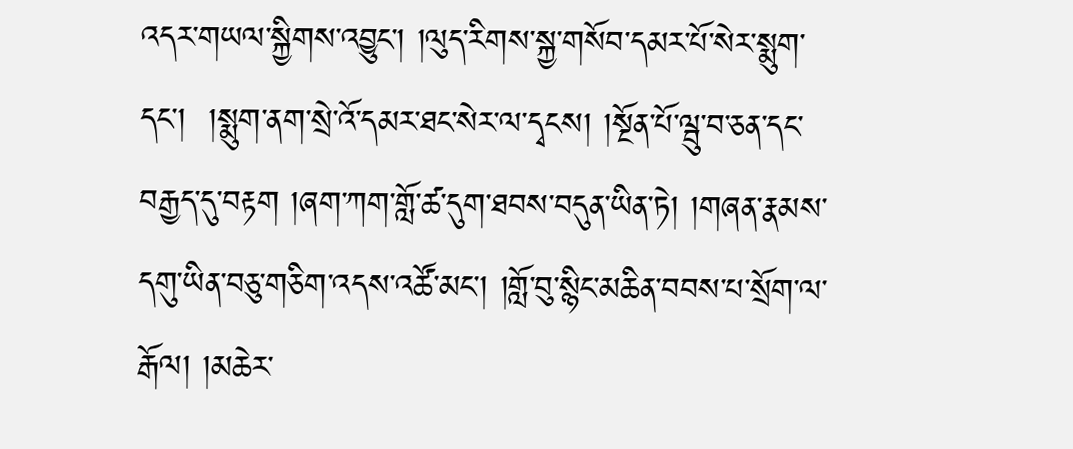འདར་གཡལ་སྐྱིགས་འབྱུང་། །ལུད་རིགས་སྐྱ་གསོབ་དམར་པོ་སེར་སྨུག་དང་།  །སྨུག་ནག་སྲེ་འོ་དམར་ཐང་སེར་ལ་དྭངས། །སྔོན་པོ་ལྦུ་བ་ཅན་དང་བརྒྱད་དུ་བརྟག །ཞག་ཀག་གློ་ཚ་དུག་ཐབས་བདུན་ཡིན་ཏེ། །གཞན་རྣམས་དགུ་ཡིན་བཅུ་གཅིག་འདས་འཚོ་མང་། །གློ་བུ་སྙིང་མཆིན་བབས་པ་སྲོག་ལ་རྒོལ། །མཆེར་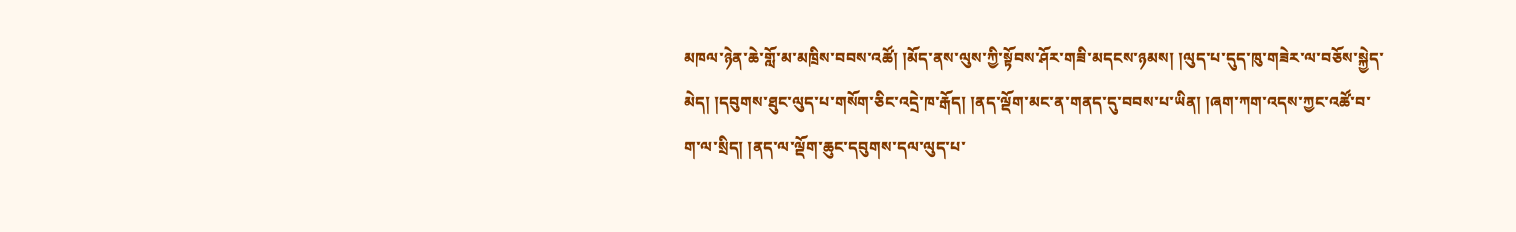མཁལ་ཉེན་ཆེ་གློ་མ་མཁྲིས་བབས་འཚོ། །མོད་ནས་ལུས་ཀྱི་སྟོབས་ཤོར་གཟི་མདངས་ཉམས། །ལུད་པ་དུད་ཁུ་གཟེར་ལ་བཅོས་སྐྱེད་མེད། །དབུགས་ཐུང་ལུད་པ་གསོག་ཅིང་འདྲེ་ཁ་རྒོད། །ནད་ལྡོག་མང་ན་གནད་དུ་བབས་པ་ཡིན། །ཞག་ཀག་འདས་ཀྱང་འཚོ་བ་ག་ལ་སྲིད། །ནད་ལ་ལྡོག་ཆུང་དབུགས་དལ་ལུད་པ་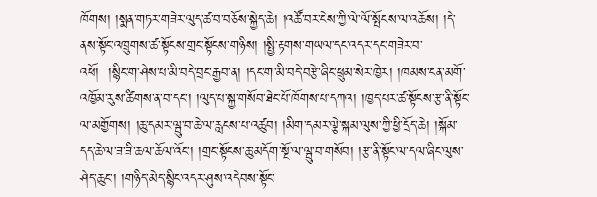ཁོགས། །སྨན་གཏར་གཟེར་ལུད་ཚ་བ་བཅོས་སྐྱེད་ཆེ། །འཚོ་བར་ངེས་ཀྱི་ལེ་ལོ་སྤོངས་ལ་འཆོས། །དེ་ནས་སྟོང་འཁྲུགས་ཚ་སྟོངས་གྲང་སྟོངས་གཉིས། །སྤྱི་རྟགས་གཡལ་དང་འདར་དང་གཟེར་བ་འཕོ།  །སྙིང་ག་ཤེས་པ་མི་བདེ་བྲང་རྒྱབ་ན། །དང་ག་མི་བདེ་བརྩེ་ཞིང་ཕྲུམ་སེར་ཁྱེར། །ཁམས་ངན་མགོ་འཁྱོམ་རུས་ཚིགས་ན་བ་དང་། །ལུད་པ་སྐྱ་གསོབ་ཐེང་པོ་ཁོགས་པ་དཀའ། །ཁྱད་པར་ཚ་སྟོངས་རྩ་ནི་སྟོང་ལ་མགྱོགས། །ཆུ་དམར་ལྦུ་བ་ཆེ་ལ་རླངས་པ་འཚུབ། །མིག་དམར་ལྕེ་སྐམ་ལུས་ཀྱི་ཕྱི་དྲོད་ཆེ། །སྐོམ་དད་ཆེ་ལ་ཟ་ཟི་ཆལ་ཆོལ་འོང་། །གྲང་སྟོངས་ཆུ་མདོག་སྔོ་ལ་ལྦུ་བ་གསོབ། །རྩ་ནི་སྟོང་ལ་དལ་ཞིང་ལུས་ཤེད་ཆུང་། །གཉིད་མེད་སྙིང་འདར་ཤུས་འདེབས་སྟོང་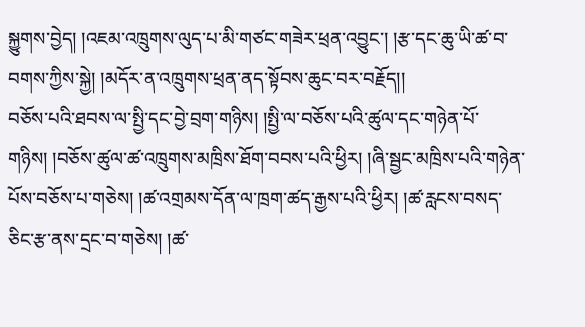སྐྱུགས་བྱེད། །འཇམ་འཁྲུགས་ལུད་པ་མི་གཙང་གཟེར་ཕྲན་འབྱུང་། །རྩ་དང་ཆུ་ཡི་ཚ་བ་བགས་ཀྱིས་སྐྱེ། །མདོར་ན་འཁྲུགས་ཕྲན་ནད་སྟོབས་ཆུང་བར་བརྗོད།།
བཅོས་པའི་ཐབས་ལ་སྤྱི་དང་བྱེ་བྲག་གཉིས། །སྤྱི་ལ་བཅོས་པའི་ཚུལ་དང་གཉེན་པོ་གཉིས། །བཅོས་ཚུལ་ཚ་འཁྲུགས་མཁྲིས་ཐོག་བབས་པའི་ཕྱིར། །ཞི་སྦྱང་མཁྲིས་པའི་གཉེན་པོས་བཅོས་པ་གཅེས། །ཚ་འགྲམས་དོན་ལ་ཁྲག་ཚད་རྒྱས་པའི་ཕྱིར། །ཚ་རླངས་བསད་ཅིང་རྩ་ནས་དྲང་བ་གཅེས། །ཚ་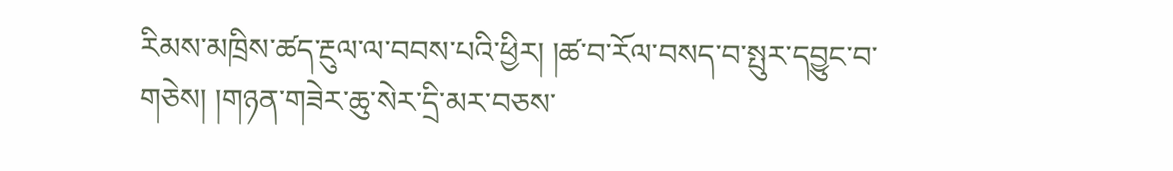རིམས་མཁྲིས་ཚད་རྔུལ་ལ་བབས་པའི་ཕྱིར། །ཚ་བ་རོལ་བསད་བ་སྤུར་དབྱུང་བ་གཅེས། །གཉན་གཟེར་ཆུ་སེར་དྲི་མར་བཅས་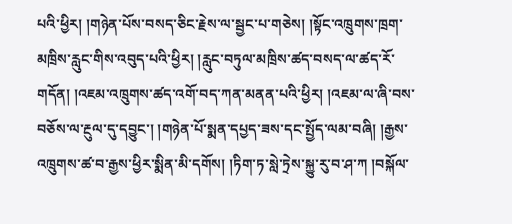པའི་ཕྱིར། །གཉེན་པོས་བསད་ཅིང་རྗེས་ལ་སྦྱང་པ་གཅེས། །སྟོང་འཁྲུགས་ཁྲག་མཁྲིས་རླུང་གིས་འབུད་པའི་ཕྱིར། །རླུང་བཏུལ་མཁྲིས་ཚད་བསད་ལ་ཚད་རོ་གདོན། །འཇམ་འཁྲུགས་ཚད་འགོ་བད་ཀན་མནན་པའི་ཕྱིར། །འཇམ་ལ་ཞི་བས་བཅོས་ལ་རྔུལ་དུ་དབྱུང་། །གཉེན་པོ་སྨན་དཔྱད་ཟས་དང་སྤྱོད་ལམ་བཞི། །རྒྱས་འཁྲུགས་ཚ་བ་རྒྱས་ཕྱིར་སྨིན་མི་དགོས། །ཏིག་ཏ་སླེ་ཏྲེས་སྐྱུ་རུ་བ་ཤ་ཀ །བསྐོལ་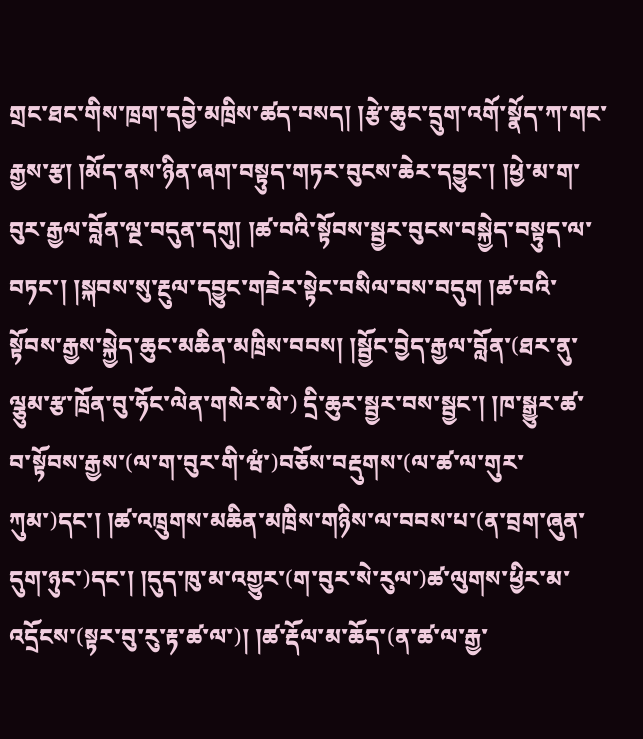གྲང་ཐང་གིས་ཁྲག་དབྱེ་མཁྲིས་ཚད་བསད། །རྩེ་ཆུང་དྲུག་འགོ་སྣོད་ཀ་གང་རྒྱས་རྩ། །མོད་ནས་ཉིན་ཞག་བསྟུད་གཏར་བུངས་ཆེར་དབྱུང་། །ཕྱེ་མ་ག་བུར་རྒྱལ་བློན་ལྔ་བདུན་དགུ། །ཚ་བའི་སྟོབས་སྦྱར་བུངས་བསྐྱེད་བསྟུད་ལ་བཏང་། །སྐབས་སུ་རྔུལ་དབྱུང་གཟེར་སྟེང་བསིལ་བས་བདུག །ཚ་བའི་སྟོབས་རྒྱས་སྐྱེད་ཆུང་མཆིན་མཁྲིས་བབས། །སྦྱོང་བྱེད་རྒྱལ་བློན་(ཐར་ནུ་ལྕུམ་རྩ་ཁྲོན་བུ་ཧོང་ལེན་གསེར་མེ་) དྲི་ཆུར་སྦྱར་བས་སྦྱང་། །ཁ་སྒྱུར་ཚ་བ་སྟོབས་རྒྱས་(ལ་ག་བུར་གི་ཝཾ་)བཅོས་བརྡུགས་(ལ་ཚ་ལ་གུར་ཀུམ་)དང་། །ཚ་འཁྲུགས་མཆིན་མཁྲིས་གཉིས་ལ་བབས་པ་(ན་བྲག་ཞུན་དུག་ཉུང་)དང་། །དུད་ཁུ་མ་འགྱུར་(ག་བུར་སེ་རུལ་)ཚ་ལུགས་ཕྱིར་མ་འདྲོངས་(སྟར་བུ་རུ་རྟ་ཚ་ལ་)། །ཚ་རྡོལ་མ་ཆོད་(ན་ཚ་ལ་རྒྱ་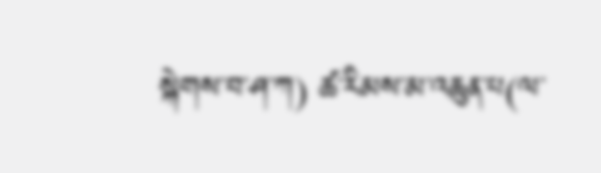སྐེགས་བ་ཤ་ཀ) ཚ་རིམས་མ་འཆུན་པ(ལ་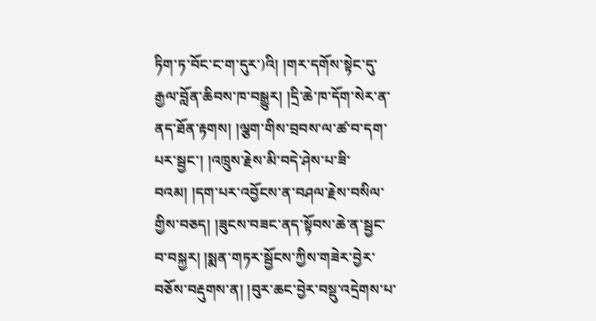ཏིག་ཏ་བོང་ང་ག་དུར་)འི། །གར་དགོས་སྟེང་དུ་རྒྱལ་བློན་ཆིབས་ཁ་བསྒྱུར། །དྲི་ཆེ་ཁ་དོག་སེར་ན་ནད་ཐོན་རྟགས། །ལྕག་གིས་བྲབས་ལ་ཚ་བ་དག་པར་སྦྱང་། །འཁྲུས་རྗེས་མི་བདེ་ཤེས་པ་ཟི་བའམ། །དག་པར་འབྱོངས་ན་བཤལ་རྗེས་བསིལ་གྱིས་བཅད། །ཟུངས་བཟང་ནད་སྟོབས་ཆེ་ན་སྦྱང་བ་བསྐྱར། །སྨན་གཏར་སྦྱོངས་ཀྱིས་གཟེར་བྱེར་བཅོས་བརྡུགས་ན། །བུར་ཆང་བྱེར་བསྡུ་འདྲེགས་པ་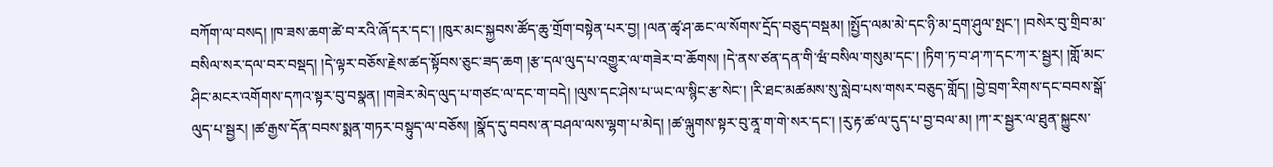བཀོག་ལ་བསད། །ཁ་ཟས་ཆག་ཚེ་བ་རའི་ཞོ་དར་དང་། །ཁུར་མང་སྐྱབས་ཚོད་ཆུ་གྲོག་བསྟེན་པར་བྱ། །ལན་ཚྭ་ཤ་ཆང་ལ་སོགས་དྲོད་བཅུད་བསྡམ། །སྤྱོད་ལམ་མེ་དང་ཉི་མ་དྲག་ཤུལ་སྤང་། །བསེར་བུ་གྲིབ་མ་བསིལ་སར་དལ་བར་བསྡད། །དེ་ལྟར་བཅོས་རྗེས་ཚད་སྟོབས་ཅུང་ཟད་ཆག །རྩ་དལ་ལུད་པ་འགྱུར་ལ་གཟེར་བ་ཆོགས། །དེ་ནས་ཙན་དན་གི་ཝཾ་བསིལ་གསུམ་དང་། །ཏིག་ཏ་བ་ཤ་ཀ་དང་ཀ་ར་སྦྱར། །གློ་མང་ཤིང་མངར་འགོགས་དཀའ་སྟར་བུ་བསྣན། །གཟེར་མེད་ལུད་པ་གཙང་ལ་དང་ག་བདེ། །ལུས་དང་ཤེས་པ་ཡང་ལ་སྙིང་རྩ་སེང་། །རི་ཐང་མཚམས་སུ་སླེབ་པས་གསར་བཅུད་གློད། །བྱེ་བྲག་རིགས་དང་བབས་སྒོ་ལུད་པ་སྦྱར། །ཚ་རྒྱས་དོན་བབས་སྨན་གཏར་བསྟུད་ལ་བཅོས། །སྣོད་དུ་བབས་ན་བཤལ་ལས་ལྷག་པ་མེད། །ཚ་ལྐུགས་སྟར་བུ་ནཱ་ག་གེ་སར་དང་། །རུ་རྟ་ཚ་ལ་དུད་པ་བྱ་བལ་མ། །ཀ་ར་སྦྱར་ལ་ཐུན་སྐྱུངས་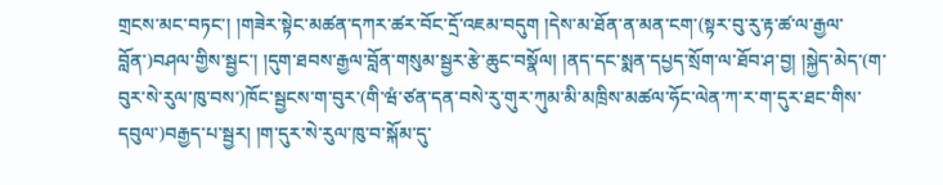གྲངས་མང་བཏང་། །གཟེར་སྟེང་མཚན་དཀར་ཚར་བོང་དྲོ་འཇམ་བདུག །དེས་མ་ཐོན་ན་མན་ངག་(སྟར་བུ་རུ་རྟ་ཚ་ལ་རྒྱལ་བློན་)བཤལ་གྱིས་སྦྱང་། །དུག་ཐབས་རྒྱལ་བློན་གསུམ་སྦྱར་རྩེ་ཆུང་བསྣོལ། །ནད་དང་སྨན་དཔྱད་སྲོག་ལ་ཐོབ་ཤ་བྱ། །སྐྱེད་མེད་(ག་བུར་སེ་རུལ་ཁུ་བས་)ཁོང་སྦྱངས་ག་བུར་(གི་ཝཾ་ཙན་དན་བསེ་རུ་གུར་ཀུམ་མི་མཁྲིས་མཚལ་ཧོང་ལེན་ཀ་ར་ག་དུར་ཐང་གིས་དབུལ་)བརྒྱད་པ་སྦྱར། །ག་དུར་སེ་རུལ་ཁུ་བ་སྐོམ་དུ་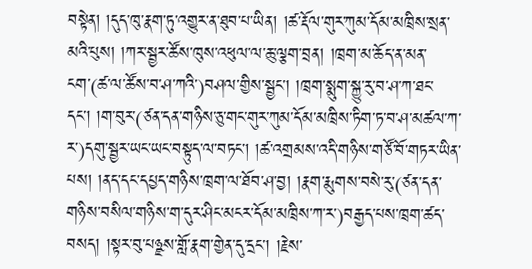བསྟེན། །དུད་ཁུ་རྣག་ཏུ་འགྱུར་ན་ཐུབ་པ་ཡིན། །ཚ་རྡོལ་གུར་ཀུམ་དོམ་མཁྲིས་སྲན་མའི་པུས། །ཀར་སྦྱར་ཚོས་ཁུས་འཕུལ་ལ་ཆུ་ལྕག་བྲན། །ཁྲག་མ་ཆོད་ན་མན་ངག་(ཚ་ལ་ཚོས་བ་ཤ་ཀའི་)བཤལ་གྱིས་སྦྱང་། །ཁྲག་སྨུག་སྐྱུ་རུ་བ་ཤ་ཀ་ཐང་དང་། །ག་བུར་(ཙན་དན་གཉིས་ཅུ་གང་གུར་ཀུམ་དོམ་མཁྲིས་ཏིག་ཏ་བ་ཤ་མཚལ་ཀ་ར་)དགུ་སྦྱར་ཡང་ཡང་བསྟུད་ལ་བཏང་། །ཚ་འགྲམས་འདི་གཉིས་གཙོ་བོ་གཏར་ཡིན་པས། །ནད་དང་དཔྱད་གཉིས་ཁྲག་ལ་ཐོབ་ཤ་བྱ། །རྣག་རྨུགས་བསེ་རུ་(ཙན་དན་གཉིས་བསིལ་གཉིས་ག་དུར་ཤིང་མངར་དོམ་མཁྲིས་ཀ་ར་)བརྒྱད་པས་ཁྲག་ཚད་བསད། །སྟར་བུ་པཉྫས་གློ་རྣག་གྱེན་དུ་དྲང་། །རྗེས་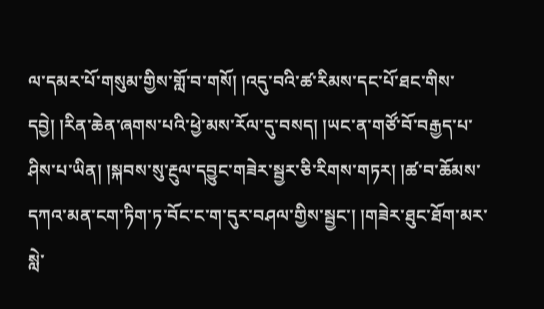ལ་དམར་པོ་གསུམ་གྱིས་གློ་བ་གསོ། །འདུ་བའི་ཚ་རིམས་དང་པོ་ཐང་གིས་དབྱེ། །རིན་ཆེན་ཞགས་པའི་ཕྱེ་མས་རོལ་དུ་བསད། །ཡང་ན་གཙོ་བོ་བརྒྱད་པ་ཤིས་པ་ཡིན། །སྐབས་སུ་རྔུལ་དབྱུང་གཟེར་སྦྱར་ཅི་རིགས་གཏར། །ཚ་བ་ཆོམས་དཀའ་མན་ངག་ཏིག་ཏ་བོང་ང་ག་དུར་བཤལ་གྱིས་སྦྱང་། །གཟེར་ཐུང་ཐོག་མར་སླེ་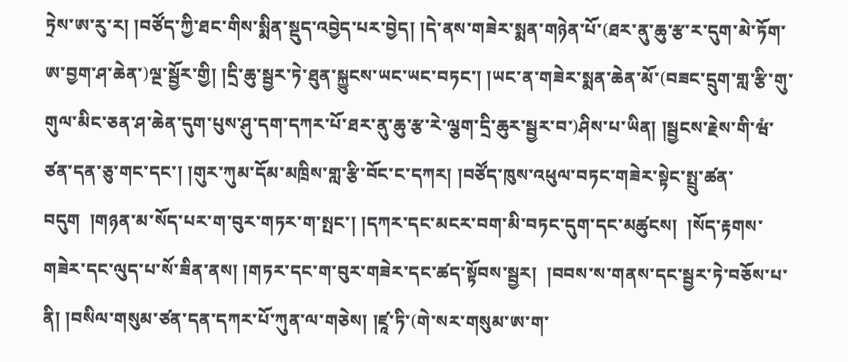ཏྲེས་ཨ་རུ་ར། །བཙོད་ཀྱི་ཐང་གིས་སྨིན་སྡུད་འབྱེད་པར་བྱེད། །དེ་ནས་གཟེར་སྨན་གཉེན་པོ་(ཐར་ནུ་ཆུ་རྩ་ར་དུག་མེ་ཏོག་ཨ་བྱག་ཤ་ཆེན་)ལྔ་སྦྱོར་གྱི། །དྲི་ཆུ་སྦྱར་ཏེ་ཐུན་སྐྱུངས་ཡང་ཡང་བཏང་། །ཡང་ན་གཟེར་སྨན་ཆེན་མོ་(བཟང་དྲུག་གླ་རྩི་གུ་གུལ་མིང་ཅན་ཤ་ཆེན་དུག་པུས་ཤུ་དག་དཀར་པོ་ཐར་ནུ་ཆུ་རྩ་རེ་ལྕག་དྲི་ཆུར་སྦྱར་བ་)ཤིས་པ་ཡིན། །སྦྱངས་རྗེས་གི་ཝཾ་ཙན་དན་ཅུ་གང་དང་། །གུར་ཀུམ་དོམ་མཁྲིས་གླ་རྩི་བོང་ང་དཀར། །བཙོད་ཁུས་འཕུལ་བཏང་གཟེར་སྟེང་སྤྲུ་ཚན་བདུག  །གཉན་མ་སོད་པར་ག་བུར་གཏར་ག་སྤང་། །དཀར་དང་མངར་བག་མི་བཏང་དུག་དང་མཚུངས།  །སོད་རྟགས་གཟེར་དང་ལུད་པ་སོ་ཟིན་ནས། །གཏར་དང་ག་བུར་གཟེར་དང་ཚད་སྟོབས་སྦྱར།  །བབས་ས་གནས་དང་སྦྱར་ཏེ་བཅོས་པ་ནི། །བསིལ་གསུམ་ཙན་དན་དཀར་པོ་ཀུན་ལ་གཅེས། །ཛཱ་ཏི་(གེ་སར་གསུམ་ཨ་ག་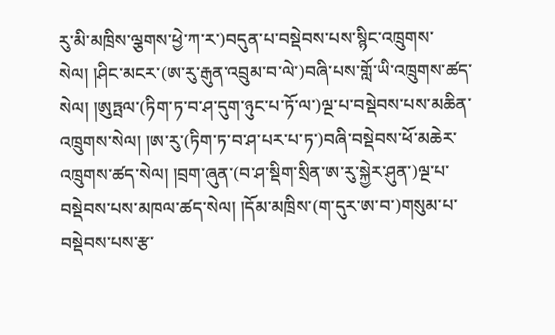རུ་མི་མཁྲིས་ལྕགས་ཕྱེ་ཀ་ར་)བདུན་པ་བསྡེབས་པས་སྙིང་འཁྲུགས་སེལ། །ཤིང་མངར་(ཨ་རུ་རྒུན་འབྲུམ་བ་ལེ་)བཞི་པས་གློ་ཡི་འཁྲུགས་ཚད་སེལ། །ཨུཏྤལ་(ཏིག་ཏ་བ་ཤ་དུག་ཉུང་པ་ཏོ་ལ་)ལྔ་པ་བསྡེབས་པས་མཆིན་འཁྲུགས་སེལ། །ཨ་རུ་(ཏིག་ཏ་བ་ཤ་པར་པ་ཏ་)བཞི་བསྡེབས་ཕོ་མཆེར་འཁྲུགས་ཚད་སེལ། །བྲག་ཞུན་(བ་ཤ་སྡིག་སྲིན་ཨ་རུ་སྐྱེར་ཤུན་)ལྔ་པ་བསྡེབས་པས་མཁལ་ཚད་སེལ། །དོམ་མཁྲིས་(ག་དུར་ཨ་བ་)གསུམ་པ་བསྡེབས་པས་རྩ་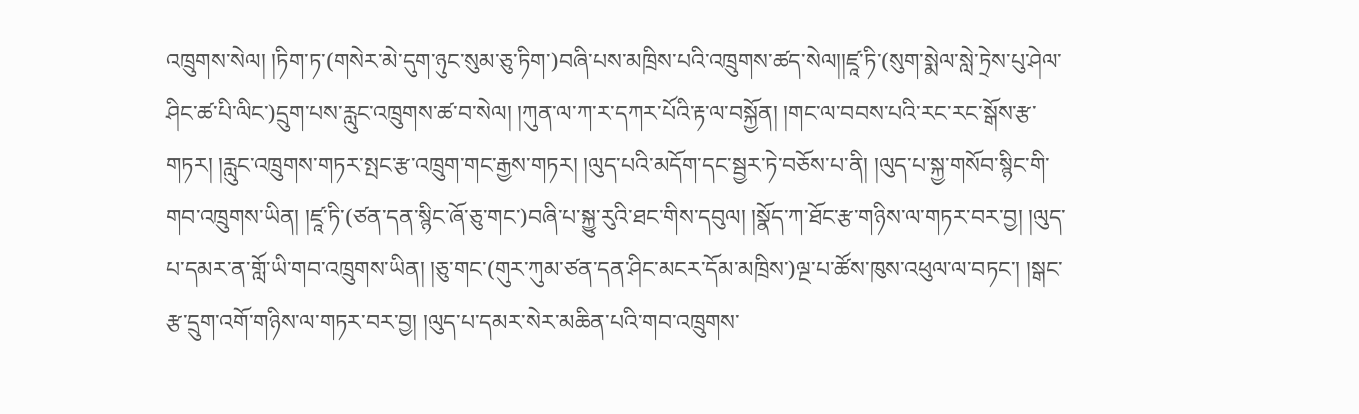འཁྲུགས་སེལ། །ཏིག་ཏ་(གསེར་མེ་དུག་ཉུང་སུམ་ཅུ་ཏིག་)བཞི་པས་མཁྲིས་པའི་འཁྲུགས་ཚད་སེལ།།ཛཱ་ཏི་(སུག་སྨེལ་སླེ་ཏྲེས་པུ་ཤེལ་ཤིང་ཚ་པི་ལིང་)དྲུག་པས་རླུང་འཁྲུགས་ཚ་བ་སེལ། །ཀུན་ལ་ཀ་ར་དཀར་པོའི་རྟ་ལ་བསྐྱོན། །གང་ལ་བབས་པའི་རང་རང་སྒོས་རྩ་གཏར། །རླུང་འཁྲུགས་གཏར་སྤང་རྩ་འཁྲུག་གང་རྒྱས་གཏར། །ལུད་པའི་མདོག་དང་སྦྱར་ཏེ་བཅོས་པ་ནི། །ལུད་པ་སྐྱ་གསོབ་སྙིང་གི་གབ་འཁྲུགས་ཡིན། །ཛཱ་ཏི་(ཙན་དན་སྙིང་ཞོ་ཅུ་གང་)བཞི་པ་སྐྱུ་རུའི་ཐང་གིས་དབུལ། །སྣོད་ཀ་ཐོང་རྩ་གཉིས་ལ་གཏར་བར་བྱ། །ལུད་པ་དམར་ན་གློ་ཡི་གབ་འཁྲུགས་ཡིན། །ཅུ་གང་(གུར་ཀུམ་ཙན་དན་ཤིང་མངར་དོམ་མཁྲིས་)ལྔ་པ་ཚོས་ཁུས་འཕུལ་ལ་བཏང་། །སྒང་རྩ་དྲུག་འགོ་གཉིས་ལ་གཏར་བར་བྱ། །ལུད་པ་དམར་སེར་མཆིན་པའི་གབ་འཁྲུགས་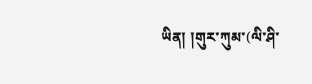ཡིན། །གུར་ཀུམ་(ལི་ཤི་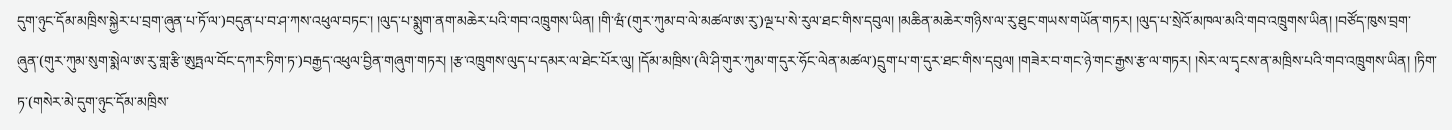དུག་ཉུང་དོམ་མཁྲིས་སྐྱེར་པ་བྲག་ཞུན་པ་ཏོ་ལ་)བདུན་པ་བ་ཤ་ཀས་འཕུལ་བཏང་། །ལུད་པ་སྨུག་ནག་མཆེར་པའི་གབ་འཁྲུགས་ཡིན། །གི་ཝཾ་(གུར་ཀུམ་བ་ལེ་མཚལ་ཨ་རུ་)ལྔ་པ་སེ་རུལ་ཐང་གིས་དབུལ། །མཆིན་མཆེར་གཉིས་ལ་རུ་ཐུང་གཡས་གཡོན་གཏར། །ལུད་པ་སྲེའོ་མཁལ་མའི་གབ་འཁྲུགས་ཡིན། །བཙོད་ཁུས་བྲག་ཞུན་(གུར་ཀུམ་སུག་སྨེལ་ཨ་རུ་གླ་རྩི་ཨུཏྤལ་བོང་དཀར་ཏིག་ཏ་)བརྒྱད་འཕུལ་བྱིན་གཞུག་གཏར། །རྩ་འཁྲུགས་ལུད་པ་དམར་ལ་ཐེང་པོར་ལུ། །དོམ་མཁྲིས་(ལི་ཤི་གུར་ཀུམ་ག་དུར་ཧོང་ལེན་མཚལ་)དྲུག་པ་ག་དུར་ཐང་གིས་དབུལ། །གཟེར་བ་གང་ཉེ་གང་རྒྱས་རྩ་ལ་གཏར། །སེར་ལ་དྭངས་ན་མཁྲིས་པའི་གབ་འཁྲུགས་ཡིན། །ཏིག་ཏ་(གསེར་མེ་དུག་ཉུང་དོམ་མཁྲིས་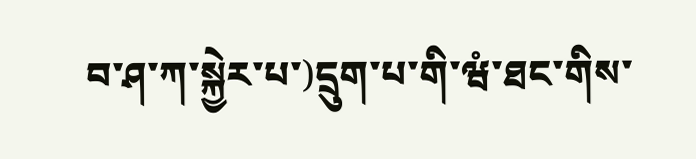བ་ཤ་ཀ་སྐྱེར་པ་)དྲུག་པ་གི་ཝཾ་ཐང་གིས་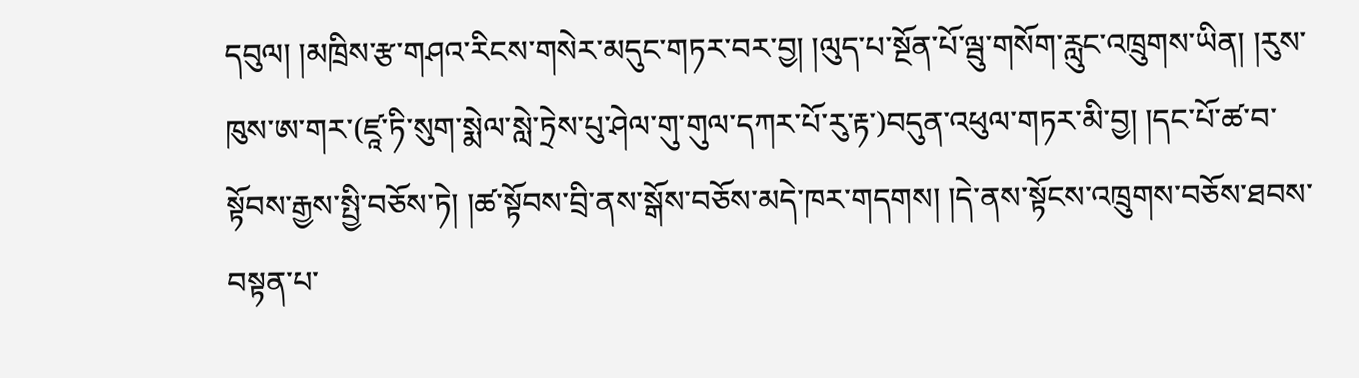དབུལ། །མཁྲིས་རྩ་གཤའ་རིངས་གསེར་མདུང་གཏར་བར་བྱ། །ལུད་པ་སྔོན་པོ་ལྦུ་གསོག་རླུང་འཁྲུགས་ཡིན། །རུས་ཁུས་ཨ་གར་(ཛཱ་ཏི་སུག་སྨེལ་སླེ་ཏྲེས་པུ་ཤེལ་གུ་གུལ་དཀར་པོ་རུ་རྟ་)བདུན་འཕུལ་གཏར་མི་བྱ། །དང་པོ་ཚ་བ་སྟོབས་རྒྱས་སྤྱི་བཅོས་ཏེ། །ཚ་སྟོབས་བྲི་ནས་སྒོས་བཅོས་མདེ་ཁར་གདགས། །དེ་ནས་སྟོངས་འཁྲུགས་བཅོས་ཐབས་བསྟན་པ་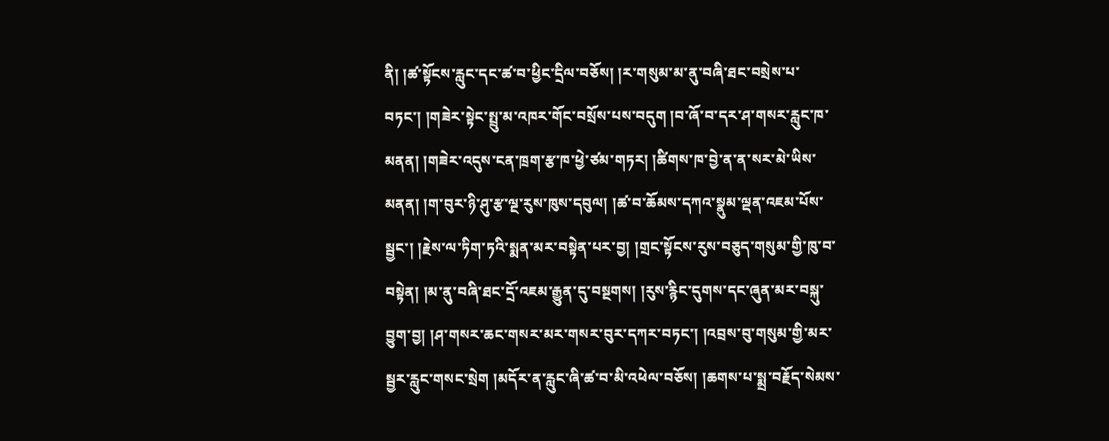ནི། །ཚ་སྟོངས་རླུང་དང་ཚ་བ་ཕྱིང་དྲིལ་བཅོས། །ར་གསུམ་མ་ནུ་བཞི་ཐང་བསྲེས་པ་བཏང་། །གཟེར་སྟེང་སྤྲུ་མ་འཁར་གོང་བསྲོས་པས་བདུག །བ་ཞོ་བ་དར་ཤ་གསར་རླུང་ཁ་མནན། །གཟེར་འདུས་ངན་ཁྲག་རྩ་ཁ་ཕྱེ་ཙམ་གཏར། །ཚིགས་ཁ་བྱེ་ན་ན་སར་མེ་ཡིས་མནན། །ག་བུར་ཉི་ཤུ་རྩ་ལྔ་རུས་ཁུས་དབུལ། །ཚ་བ་ཆོམས་དཀའ་སྣུམ་ལྡན་འཇམ་པོས་སྦྱང་། །རྗེས་ལ་ཏིག་ཏའི་སྨན་མར་བསྟེན་པར་བྱ། །གྲང་སྟོངས་རུས་བཅུད་གསུམ་གྱི་ཁུ་བ་བསྟེན། །མ་ནུ་བཞི་ཐང་དྲོ་འཇམ་རྒྱུན་དུ་བསྔགས། །རུས་རྙིང་དུགས་དང་ཞུན་མར་བསྐུ་བྱུག་བྱ། །ཤ་གསར་ཆང་གསར་མར་གསར་བུར་དཀར་བཏང་། །འབྲས་བུ་གསུམ་གྱི་མར་སྦྱར་རླུང་གསང་སྲེག །མདོར་ན་རླུང་ཞི་ཚ་བ་མི་འཕེལ་བཅོས། །ཆགས་པ་སྨྲ་བརྗོད་སེམས་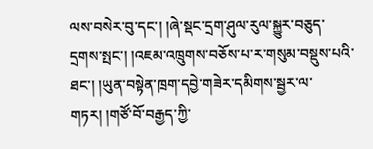ལས་བསེར་བུ་དང་། །ཞེ་སྡང་དྲག་ཤུལ་རུལ་སྐྱུར་བཅུད་དྲགས་སྤང་། །འཇམ་འཁྲུགས་བཅོས་པ་ར་གསུམ་བསྡུས་པའི་ཐང་། །ཡུན་བསྟེན་ཁྲག་དབྱེ་གཟེར་དམིགས་སྦྱར་ལ་གཏར། །གཙོ་བོ་བརྒྱད་ཀྱི་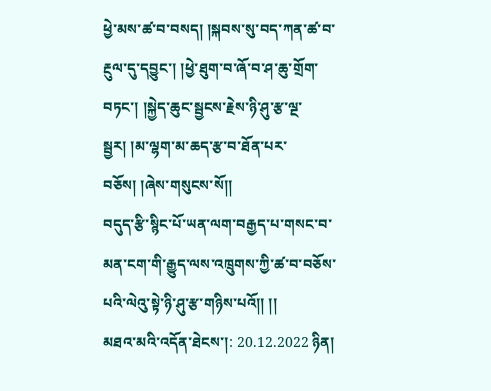ཕྱེ་མས་ཚ་བ་བསད། །སྐབས་སུ་བད་ཀན་ཚ་བ་རྔུལ་དུ་དབྱུང་། །ཕྱེ་ཐུག་བ་ཞོ་བ་ཤ་ཆུ་གྲོག་བཏང་། །སྐྱེད་ཆུང་སྦྱངས་རྗེས་ཉི་ཤུ་རྩ་ལྔ་སྦྱར། །མ་ལྷག་མ་ཆད་རྩ་བ་ཐོན་པར་བཅོས། །ཞེས་གསུངས་སོ།།
བདུད་རྩི་སྙིང་པོ་ཡན་ལག་བརྒྱད་པ་གསང་བ་མན་ངག་གི་རྒྱུད་ལས་འཁྲུགས་ཀྱི་ཚ་བ་བཅོས་པའི་ལེའུ་སྟེ་ཉི་ཤུ་རྩ་གཉིས་པའོ།། །།
མཐའ་མའི་འདོན་ཐེངས་།: 20.12.2022 ཉིན།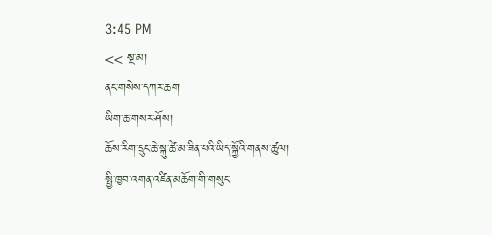3:45 PM
<< སྔ་མ།
ནང་གསེས་དཀར་ཆག
ཡིག་ཆ་གསར་ཤོས།
ཆོས་རིག་དྲུང་ཆེ་སྐུ་ཚེ་མ་ཟིན་པའི་ཡིད་སྐྱོའི་གནས་ཚུལ།
སྤྱི་ཁྱབ་འགན་འཛིན་མཆོག་གི་གསུང་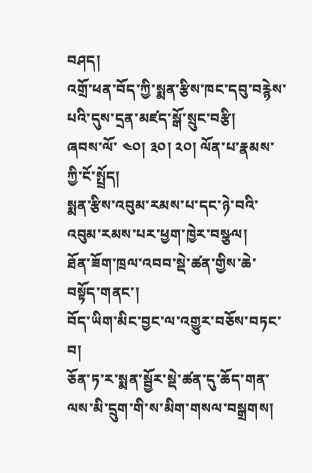བཤད།
འགྲོ་ཕན་བོད་ཀྱི་སྨན་རྩིས་ཁང་དབུ་བརྙེས་པའི་དུས་དྲན་མཛད་སྒོ་སྲུང་བརྩི།
ཞབས་ལོ་ ༤༠། ༣༠། ༢༠། ལོན་པ་རྣམས་ཀྱི་ངོ་སྤྲོད།
སྨན་རྩིས་འབུམ་རམས་པ་དང་ཉེ་བའི་འབུམ་རམས་པར་ཕྱག་ཁྱེར་བསྩལ།
ཐོན་ཟོག་ཁྲལ་འབབ་སྡེ་ཚན་གྱིས་ཆེ་བསྟོད་གནང་།
བོད་ཡིག་མིང་བྱང་ལ་འགྱུར་བཅོས་བཏང་བ།
ཅོན་ཏ་ར་སྨན་སྦྱོར་སྡེ་ཚན་དུ་ཆོད་གན་ལས་མི་དྲུག་གི་ས་མིག་གསལ་བསྒྲགས།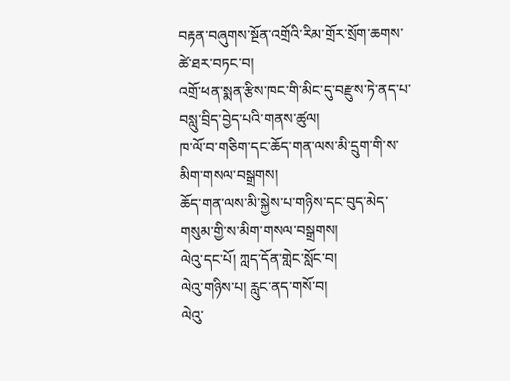བརྟན་བཞུགས་སྔོན་འགྲོའི་རིམ་གྲོར་སྲོག་ཆགས་ཚེ་ཐར་བཏང་བ།
འགྲོ་ཕན་སྨན་རྩིས་ཁང་གི་མིང་དུ་བརྫུས་ཏེ་ནད་པ་བསླུ་བྲིད་བྱེད་པའི་གནས་ཚུལ།
ཁ་ལོ་བ་གཅིག་དང་ཆོད་གན་ལས་མི་དྲུག་གི་ས་མིག་གསལ་བསྒྲགས།
ཆོད་གན་ལས་མི་སྐྱེས་པ་གཉིས་དང་བུད་མེད་གསུམ་གྱི་ས་མིག་གསལ་བསྒྲགས།
ལེའུ་དང་པོ། ཀླད་དོན་གླེང་སློང་བ།
ལེའུ་གཉིས་པ། རླུང་ནད་གསོ་བ།
ལེའུ་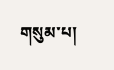གསུམ་པ།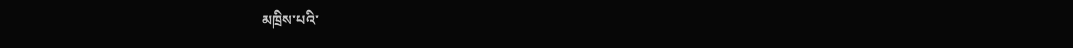མཁྲིས་པའི་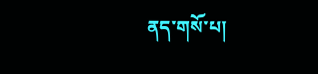ནད་གསོ་པ།